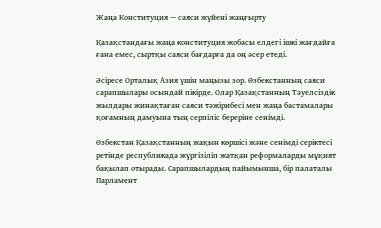Жаңа Конституция — саяси жүйені жаңғырту

Қазақстандағы жаңа конституция жобасы елдегі ішкі жағдайға ғана емес, сыртқы саяси бағдарға да оң әсер етеді.

Әсіресе Орталық Азия үшін маңызы зор. Өзбекстанның саяси сарапшылары осындай пікірде. Олар Қазақстанның Тәуелсіздік жылдары жинақтаған саяси тәжірибесі мен жаңа бастамалары қоғамның дамуына тың серпіліс береріне сенімді.

Өзбекстан Қазақстанның жақын көршісі және сенімді серіктесі ретінде республикада жүргізіліп жатқан реформаларды мұқият бақылап отырады. Сарапшылардың пайымынша, бір палаталы Парламент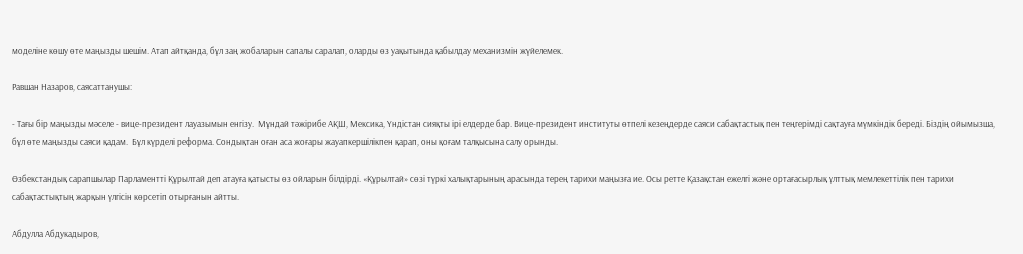моделіне көшу өте маңызды шешім. Атап айтқанда, бұл заң жобаларын сапалы саралап, оларды өз уақытында қабылдау механизмін жүйелемек.

Равшан Назаров, саясаттанушы:

- Тағы бір маңызды мәселе - вице-президент лауазымын енгізу.  Мұндай тәжірибе АҚШ, Мексика, Үндістан сияқты ірі елдерде бар. Вице-президент институты өтпелі кезеңдерде саяси сабақтастық пен теңгерімді сақтауға мүмкіндік береді. Біздің ойымызша, бұл өте маңызды саяси қадам.  Бұл күрделі реформа. Сондықтан оған аса жоғары жауапкершілікпен қарап, оны қоғам талқысына салу орынды.

Өзбекстандық сарапшылар Парламентті Құрылтай деп атауға қатысты өз ойларын білдірді. «Құрылтай» сөзі түркі халықтарының арасында терең тарихи маңызға ие. Осы ретте Қазақстан ежелгі және ортағасырлық ұлттық мемлекеттілік пен тарихи сабақтастықтың жарқын үлгісін көрсетіп отырғанын айтты.

Абдулла Абдукадыров,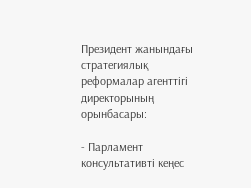Президент жанындағы стратегиялық реформалар агенттігі директорының орынбасары:

- Парламент консультативті кеңес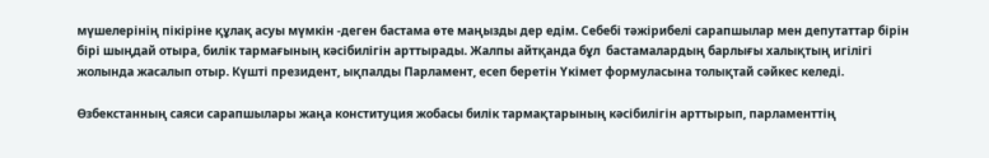мүшелерінің пікіріне құлақ асуы мүмкін -деген бастама өте маңызды дер едім. Себебі тәжірибелі сарапшылар мен депутаттар бірін бірі шыңдай отыра, билік тармағының кәсібилігін арттырады. Жалпы айтқанда бұл  бастамалардың барлығы халықтың игілігі жолында жасалып отыр. Күшті президент, ықпалды Парламент, есеп беретін Үкімет формуласына толықтай сәйкес келеді.

Өзбекстанның саяси сарапшылары жаңа конституция жобасы билік тармақтарының кәсібилігін арттырып, парламенттің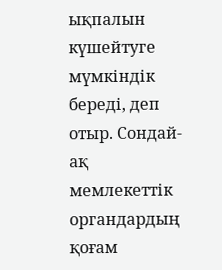ықпалын күшейтуге мүмкіндік береді, деп отыр. Сондай-ақ мемлекеттік органдардың қоғам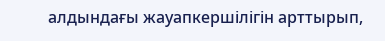алдындағы жауапкершілігін арттырып,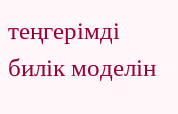теңгерімді билік моделін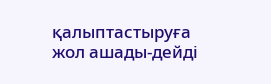қалыптастыруға жол ашады-дейді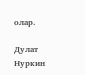олар.

Дулат Нуркин